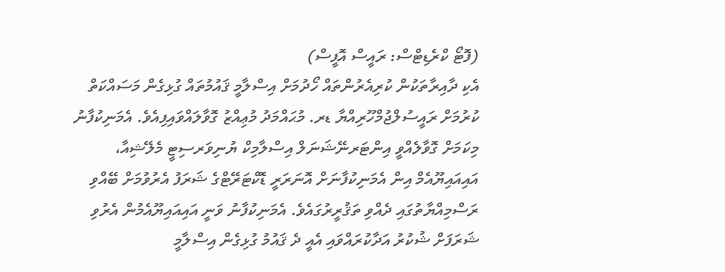(ފޮޓޯ ކްރެޑިޓްސް: ރައީސް އޮފީސް)
އެކި ދާއިރާތަކުން ކުރިއެރުންތައް ހޯދުމަށް އިސްލާމީ ޤައުމުތައް ގުޅިގެން މަސައްކަތް ކުރުމަށް ރައީސުލްޖުމްހޫރިއްޔާ ޑރ. މުޙައްމަދު މުޢިއްޒު ގޮވާލައްވައިފިއެވެ. އެމަނިކުފާނު މިކަމަށް ގޮވާލެއްވީ އިންޓަރނޭޝަނަލް އިސްލާމިކް ޔުނިވަރސިޓީ މެލޭޝިއާ، އައިއައިޔޫއެމް އިން އެމަނިކުފާނަށް އޮނަރަރީ ޑޮކްޓަރޭޓްގެ ޝަރަފު އެރުވުމަށް ބޭއްވި ރަސްމިއްޔާތުގައި ދެއްވި ތަޤުރީރުގައެވެ. އެމަނިކުފާނު ވަނީ އައިއައިޔޫއެމުން އެރުވި ޝަރަފަށް ޝުކުރު އަދާކުރައްވައި އެއީ ދެ ޤައުމު ގުޅިގެން އިސްލާމީ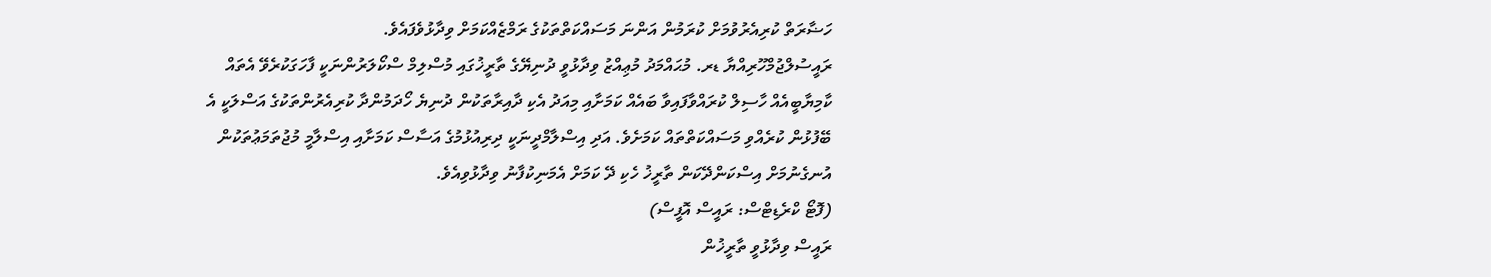ހަޟާރަތް ކުރިއެރުވުމަށް ކުރަމުން އަންނަ މަސައްކަތްތަކުގެ ރަމްޒެއްކަމަށް ވިދާޅުވެފައެވެ.
ރައީސުލްޖުމްހޫރިއްޔާ ޑރ. މުޙައްމަދު މުޢިއްޒު ވިދާޅުވީ ދުނިޔޭގެ ތާރީޚުގައި މުސްލިމް ސްކޯލަރުންނަކީ ފާހަގަކުރެވޭ އެތައް ކާމިޔާބީއެއް ހާސިލް ކުރައްވާފައިވާ ބައެއް ކަމަށާއި މިއަދު އެކި ދާއިރާތަކުން ދުނިޔެ ހޯދަމުންދާ ކުރިއެރުންތަކުގެ އަސްލަކީ އެ ބޭފުޅުން ކުރެއްވި މަސައްކަތްތައް ކަމަށެވެ. އަދި އިސްލާމްދީނަކީ ދިރިއުޅުމުގެ އަސާސް ކަމަށާއި އިސްލާމީ މުޖުތަމަޢުތަކުން އުނގެނުމަށް އިސްކަންދޭކަން ތާރީޚު ހެކި ދޭ ކަމަށް އެމަނިކުފާނު ވިދާޅުވިއެވެ.
(ފޮޓޯ ކްރެޑިޓްސް: ރައީސް އޮފީސް)
ރައީސް ވިދާޅުވީ ތާރީޚުން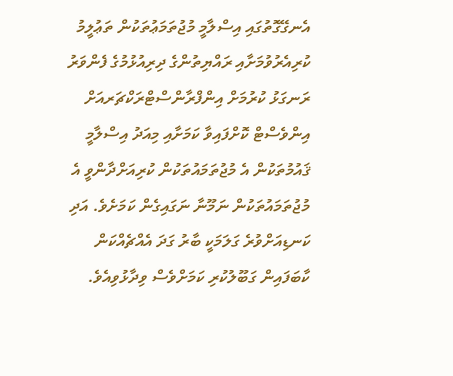އެނގޭގޮތުގައި އިސްލާމީ މުޖުތަމަޢުތަކުން ތަޢުލީމު ކުރިއެރުވުމަށާއި ރައްޔިތުންގެ ދިރިއުޅުމުގެ ފެންވަރު ރަނގަޅު ކުރުމަށް އިންފްރާންސްޓްރަކްޗަރއަށް އިންވެސްޓް ކޮށްފައިވާ ކަމަށާއި މިއަދު އިސްލާމީ ޤައުމުތަކުން އެ މުޖުތަމައުތަކުން ކުރިއަށްދާންވީ އެ މުޖުތަމައުތަކުން ނަމޫނާ ނަގައިގެން ކަމަށެވެ. އަދި ކަނޑިއަށްވުރެ ގަލަމަކީ ބާރު ގަދަ އެއްޗެއްކަން ކާބަފައިން ގަބޫލުކުރި ކަމަށްވެސް ވިދާޅުވިއެވެ.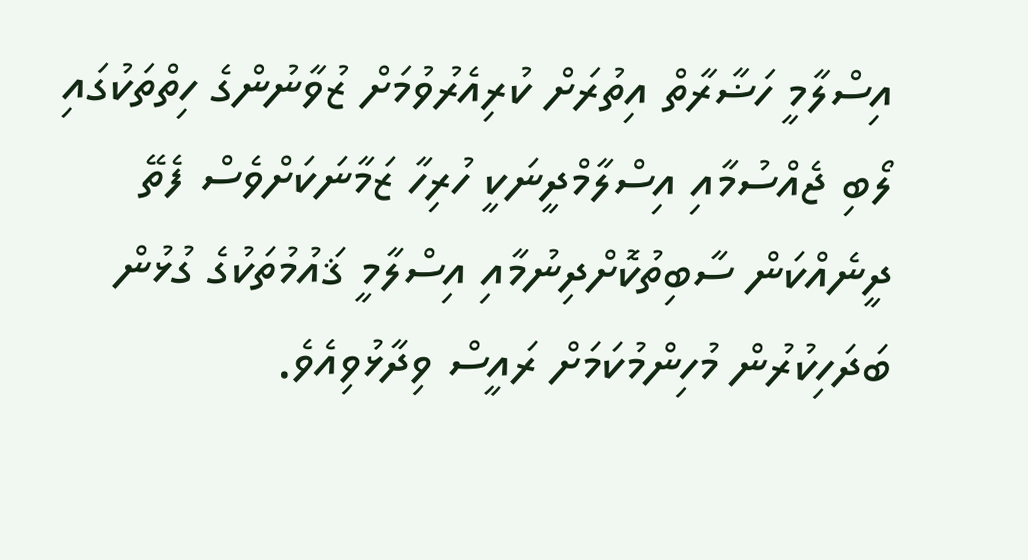އިސްލާމީ ހަޟާރާތް އިތުރަށް ކުރިއެރުވުމަށް ޒުވާނުންގެ ހިތްތަކުގައި ލޯބި ޖެއްސުމާއި އިސްލާމްދީނަކީ ހުރިހާ ޒަމާނަކަށްވެސް ފެތޭ ދީނެއްކަން ސާބިތުކޮށްދިނުމާއި އިސްލާމީ ޤައުމުތަކުގެ ގުޅުން ބަދަހިކުރުން މުހިންމުކަމަށް ރައީސް ވިދާޅުވިއެވެ.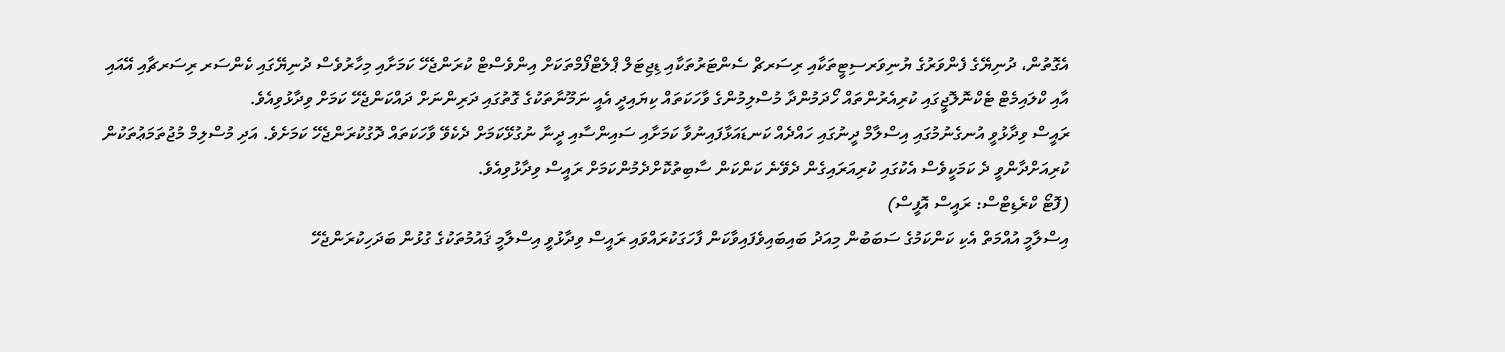އެގޮތުން، ދުނިޔޭގެ ފެންވަރުގެ ޔުނިވަރސިޓީތަކާއި ރިސަރޗް ސެންޓަރުތަކާއި ޑިޖިޓަލް ޕްލެޓްފޯމްތަކަށް އިންވެސްޓް ކުރަންޖެހޭ ކަމަށާއި މިހާރުވެސް ދުނިޔޭގައި ކެންސަރ ރިސަރޗާއި އޭއައި އާއި ކްލައިމެޓް ޓެކްނޮލޮޖީގައި ކުރިއެރުންތައް ހޯދަމުންދާ މުސްލިމުންގެ ވާހަކަތައް ކިޔައިދީ އެއީ ނަމޫނާތަކުގެ ގޮތުގައި ދަރިންނަށް ދައްކަންޖެހޭ ކަމަށް ވިދާޅުވިއެވެ.
ރައީސް ވިދާޅުވީ އުނގެނުމުގައި އިސްލާމް ދީނުގައި ހައްދެއް ކަނޑައަޅާފައިނުވާ ކަމަށާއި ސައިންސާއި ދީނާ ނުގުޅޭކަމަށް ދެކެވޭ ވާހަކަތައް ދޮގުކުރަންޖެހޭ ކަމަށެވެ. އަދި މުސްލިމް މުޖުތަމަޢުތަކުން ކުރިއަށްދާންވީ ދެ ކަމަކީވެސް އެކުގައި ކުރިއަރައިގެން ދެވޭނެ ކަންކަން ސާބިތުކޮށްދެމުންކަމަށް ރައީސް ވިދާޅުވިއެވެ.
(ފޮޓޯ ކްރެޑިޓްސް: ރައީސް އޮފީސް)
އިސްލާމީ އުއްމަތް އެކި ކަންކަމުގެ ސަބަބުން މިއަދު ބައިބައިވެފައިވާކަން ފާހަގަކުރައްވައި ރައީސް ވިދާޅުވީ އިސްލާމީ ޤައުމުތަކުގެ ގުޅުން ބަދަހިކުރަންޖެހޭ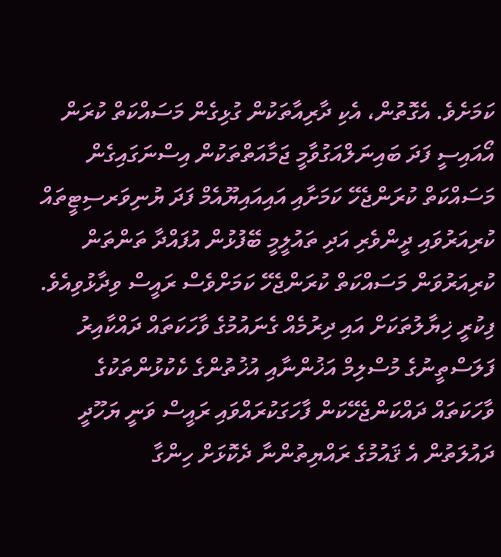ކަމަށެވެ. އެގޮތުން، އެކި ދާރިއާތަކުން ގުޅިގެން މަސައްކަތް ކުރަން އޯއައިސީ ފަދަ ބައިނަލްއަގުވާމީ ޖަމާއަތްތަކުން އިސްނަގައިގެން މަސައްކަތް ކުރަންޖެހޭ ކަމަށާއި އައިއައިޔޫއެމް ފަދަ ޔުނިވަރސިޓީތައް ކުރިއަރުވައި ދީންވެރި އަދި ތައުލީމީ ބޭފުޅުން އުފައްދާ ތަންތަން ކުރިއަރުވަން މަސައްކަތް ކުރަންޖެހޭ ކަމަށްވެސް ރައީސް ވިދާޅުވިއެވެ.
ފިކުރީ ޚިޔާލުތަކަށް އައި ދިރުމެއް ގެނައުމުގެ ވާހަކަތައް ދައްކާއިރު ފަލަސްތީނުގެ މުސްލިމް އަޚުންނާއި އުޚުތުންގެ ކެކުޅުންތަކުގެ ވާހަކަތައް ދައްކަންޖެހޭކަން ފާހަގަކުރައްވައި ރައީސް ވަނީ ޔަހޫދީ ދައުލަތުން އެ ޤައުމުގެ ރައްޔިތުންނާ ދެކޮޅަށް ހިންގާ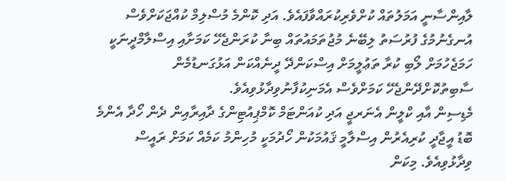ލާއިންސާނީ އަމަލުތައް ކުށްވެރިކުރައްވާފައެވެ. އަދި ކޮންމެ މުސްލިމް ކުއްޖަކަށްވެސް އުނގެނުމުގެ ފުރުސަތު ލިބޭނެ މުޖުތަމައުތައް ބިނާ ކުރަންޖެހޭ ކަމަށާއި އިސްލާމްދީނަކީ ހަމަޖެހުމަށް ލޯބި ކުރާ ތަޢުލީމަށް އިސްކަންދޭ ދީނެއްކަން އަޅުގަނޑުމެން ސާބިތުކޮށްދޭންޖެހޭ ކަމަށްވެސް އެމަނިކުފާނުވިދާޅުވިއެވެ.
މެޑިސިން އާއި ކްލީން އެނަރޖީ އަދި ކުއަންޓަމް ކޮމްޕިއުޓިންގެ ދާއިރާއިން ދެން ހޯދާ އެންމެ ބޮޑު އީޖާދީ ކުރިއެރުން އިސްލާމީ ޤައުމަކުން ހޯދުމަކީ މުހިންމު ކަމެއް ކަމަށް ރައީސް ވިދާޅުވިއެވެ. މިކަން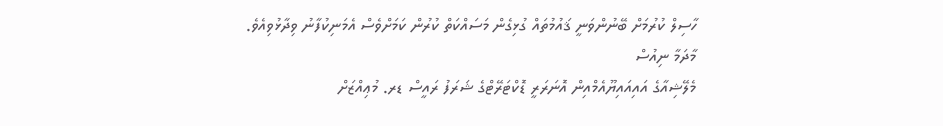ހާސިލް ކުރުމަށް ބޭނުންވަނީ ޤައުމުތައް ގުޅިގެން މަސައްކަތް ކުރުން ކަމަށްވެސް އެމަނިކުފާނު ވިދާޅުވިއެވެ.
މާދަމާ ނިއުސް
މެލޭޝިއާގެ އައިއައިޔޫއެމްއިން އޮނަރަރީ ޑޮކްޓަރޭޓްގެ ޝަރަފު ރައީސް ޑރ. މުޢިއްޒަށް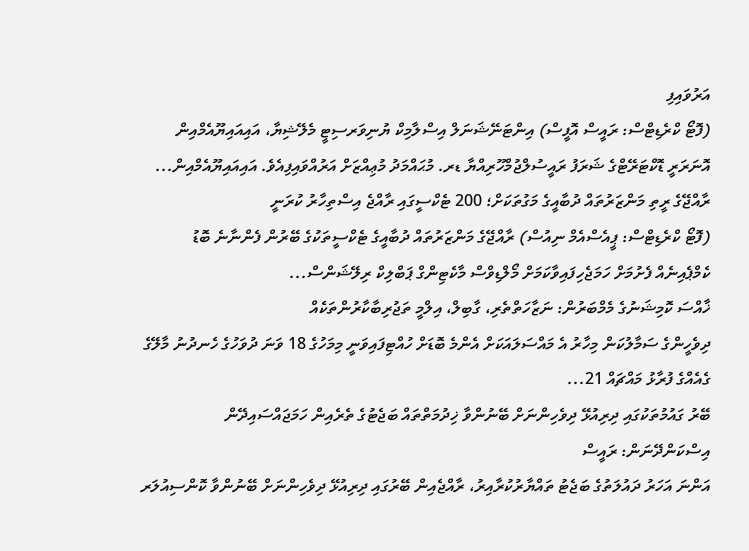އަރުވައިފި
(ފޮޓޯ ކްރެޑިޓްސް: ރައީސް އޮފީސް) އިންޓަނޭޝަނަލް އިސްލާމިކް ޔުނިވަރސިޓީ މެލޭޝިޔާ، އައިއައިޔޫއެމްއިން އޮނަރަރީ ޑޮކްޓަރޭޓްގެ ޝަރަފު ރައީސުލްޖުމްހޫރިއްޔާ ޑރ. މުޙައްމަދު މުޢިއްޒަށް އަރުއްވައިފިއެވެ. އައިއައިޔޫއެމްއިން...
ރާއްޖޭގެ ރީތި މަންޒަރުތައް ދުބާއީގެ މަގުތަކަށް؛ 200 ޓެކްސީގައި ރާއްޖެ އިސްތިހާރު ކުރަނީ
(ފޮޓޯ ކްރެޑިޓްސް: ޕީއެސްއެމް ނިއުސް) ރާއްޖޭގެ މަންޒަރުތައް ދުބާއީގެ ޓެކްސީތަކުގެ ބޭރުން ފެންނާނެ ބޮޑު ކެމްޕެއިނެއް ފެށުމަށް ހަމަޖެހިފައިވާކަމަށް މޯލްޑިވްސް މާކެޓިންގް ޕަބްލިކް ރިލޭޝަންސް...
ޚާއްސަ ކޮމިޝަނުގެ މެމްބަރުން: ނަޒާހަތްތެރި، ގާބިލް، އިލްމީ ތަޖުރިބާކާރުންތަކެއް
ދިވެހީންގެ ސަމާލުކަން މިހާރު އެ މައްސަލައަކަށް އެންމެ ބޮޑަށް ހުއްޓިފައިވަނީ މިމަހުގެ 18 ވަނަ ދުވަހުގެ ހެނދުނު މާލޭގެ ގެއެއްގެ ފުރާޅު މައްޗައް 21...
ބޭރު ގައުމުތަކުގައި ދިރިއުޅޭ ދިވެހިންނަށް ބޭނުންވާ ޚިދުމަތްތައް ބަޖެޓުގެ ތެރެއިން ހަމަޖައްސައިދޭން އިސްކަންދޭނަން: ރައީސް
އަންނަ އަހަރު ދައުލަތުގެ ބަޖެޓު ތައްޔާރުކުރާއިރު، ރާއްޖެއިން ބޭރުގައި ދިރިއުޅޭ ދިވެހިންނަށް ބޭނުންވާ ކޮންސިއުލަރ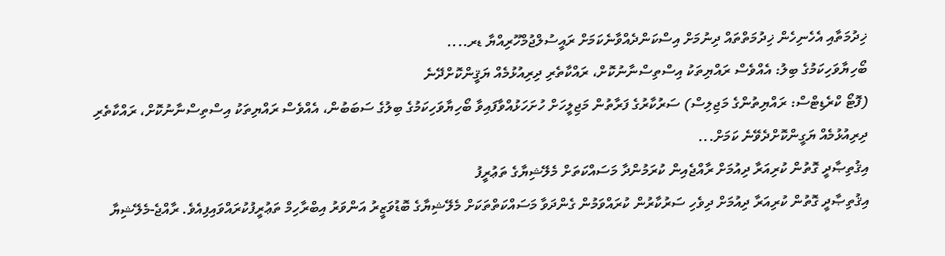ޚިދުމަތާއި އެހެނިހެން ޚިދުމަތްތައް ދިނުމަށް އިސްކަންދެއްވާނެކަމަށް ރައީސުލްޖުމްހޫރިއްޔާ ޑރ....
ބޯހިޔާވަހިކަމުގެ ބިލު: އެއްވެސް ރައްޔިތަކު އިސްތިސްނާނުކޮށް، ރައްކާތެރި ދިރިއުޅުމެއް ޔަޤީންކޮށްދޭނެ
(ފޮޓޯ ކްރެޑިޓްސް: ރައްޔިތުންގެ މަޖިލިސް) ސަރުކާރުގެ ފަރާތުން މަޖިލީހަށް ހުށަހަޅުއްވާފައިވާ ބޯހިޔާވަހިކަމުގެ ބިލުގެ ސަބަބުން، އެއްވެސް ރައްޔިތަކު އިސްތިސްނާނުކޮށް، ރައްކާތެރި ދިރިއުޅުމެއް ޔަގީންކޮށްދެވޭނެ ކަމަށް...
އިޤުތިޞާދީ ގޮތުން ކުރިއަރާ ދިއުމަށް ރާއްޖެއިން ކުރަމުންދާ މަސައްކަތަށް މެލޭޝިޔާގެ ތަޢުރީފު
އިޤުތިޞާދީ ގޮތުން ކުރިއަރާ ދިއުމަށް ދިވެހި ސަރުކާރުން ކުރައްވަމުން ގެންދަވާ މަސައްކަތްތަކަށް މެލޭޝިޔާގެ ބޮޑުވަޒީރު އަންވަރު އިބްރާހިމް ތަޢުރީފުކުރައްވައިފިއެވެ. ރާއްޖެ-މެލޭޝިޔާ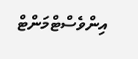އިންވެސްޓްމަންޓް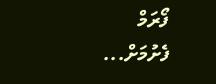ފޯރަމް ފެށުމަށް...